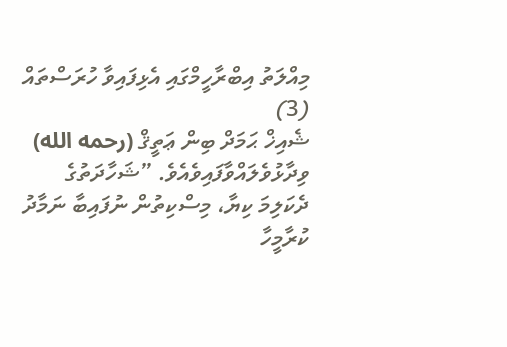މިއްލަތު އިބްރާހީމްގައި އެޅިފައިވާ ހުރަސްތައް (3)
ޝެއިޚް ޙަމަދް ބިން ޢަތީޤް (رحمه الله) ވިދާޅުވެލައްވާފައިވެއެވެ. ”ޝަހާދަތުގެ ދެކަލިމަ ކިޔާ، މިސްކިތުން ނުފައިބާ ނަމާދު ކުރާމީހާ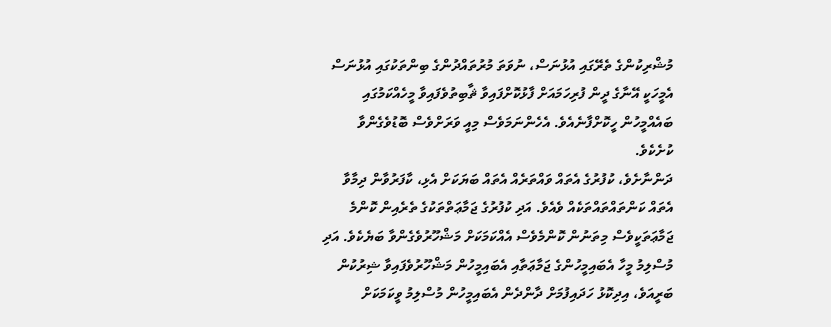މުޝްރިކުންގެ ތެރޭގައި އުޅުނަސް، ނުވަތަ މުރުތައްދުންގެ ބިންތަކުގައި އުޅުނަސް އެމީހަކީ އޭނާގެ ދީން ފުރިހަމައަށް ފާޅުކޮށްފައިވާ ޘާބިތުވެފައިވާ މީހެއްކަމުގައި ބައެއްމީހުން ހީކޮށްފާނެއެވެ. އެހެންނަމަވެސް މިއީ ވަރަށްވެސް ބޮޑުވެގެންވާ ކުށެކެވެ.
ދަންނާށެވެ، ކުފުރުގެ އެތައް ވައްތަރެއް އެތައް ބަޔަކަށް އެޅި، ކާފަރުވާން ދިމާވާ އެތައް ކަންތައްތައްތަކެއް ވެއެވެ. އަދި ކުފުރުގެ ޖަމާޢަތްތަކުގެ ތެރެއިން ކޮންމެ ޖަމާޢަތަކީވެސް މިތަނުން ކޮންމެވެސް އެއްކަމަކަށް މަޝްހޫރުވެގެންވާ ބަޔެކެވެ. އަދި މުސްލިމު މީހާ އެބައިމީހުންގެ ޖަމާޢަތާއި އެބައިމީހުން މަޝްހޫރުވެފައިވާ ޝިރުކުން ބަރީއަވެ، އިދިކޮޅު ހަދައިފުމަށް ދާންދެން އެބައިމީހުން މުސްލިމު ވީކަމަކަށް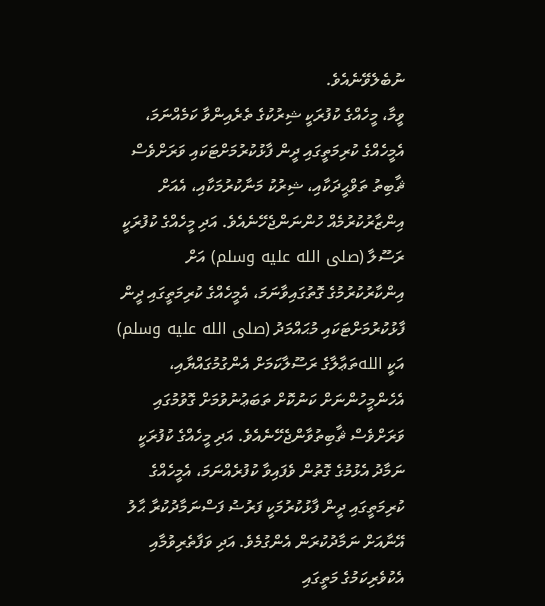ނުބެލެވޭނެއެވެ.
ވީމާ، މީހެއްގެ ކުފުރަކީ ޝިރުކުގެ ތެރެއިންވާ ކަމެއްނަމަ، އެމީހެއްގެ ކުރިމަތީގައި ދީން ފާޅުކުރުމަށްޓަކައި ވަރަށްވެސް ޘާބިތު ތަވްޙީދަކާއި، ޝިރުކު މަނާކުރުމަކާއި، އެއަށް އިންޒާރުކުރުމެއް ހުންނަންޖެހޭނެއެވެ. އަދި މީހެއްގެ ކުފުރަކީ ރަސޫލާ (صلى الله عليه وسلم) އަށް އިންކާރުކުރުމުގެ ގޮތުގައިވާނަމަ، އެމީހެއްގެ ކުރިމަތީގައި ދީން ފާޅުކުރުމަށްޓަކައި މުޙައްމަދު (صلى الله عليه وسلم) އަކީ اللهތަޢާލާގެ ރަސޫލާކަމަށް އެންގުމުގައްޔާއި، އެހެންމީހުންނަށް ކަނުކޮށް ތަބަޢުނުވުމަށް ގޮވުމުގައި ވަރަށްވެސް ޘާބިތުވާންޖެހޭނެއެވެ. އަދި މީހެއްގެ ކުފުރަކީ ނަމާދު އެޅުމުގެ ގޮތުން ވެފައިވާ ކުފުރެއްނަމަ، އެމީހެއްގެ ކުރިމަތީގައި ދީން ފާޅުކުރުމަކީ ފަރުޟު ފަސްނަމާދުކުރާ ޙާލު އޭނާއަށް ނަމާދުކުރަން އެންގުމެވެ. އަދި ވަފާތެރިވުމާއި އެކުވެރިކަމުގެ މަތީގައި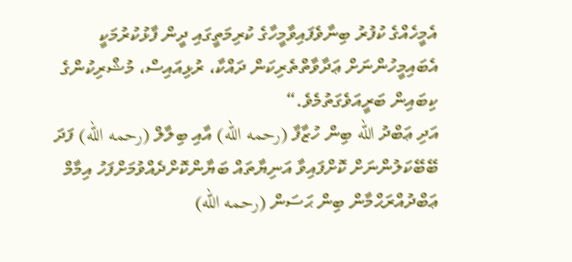އެމީހެއްގެ ކުފުރު ބިނާވެފައިވާމީހާގެ ކުރިމަތީގައި ދީން ފާޅުކުރުމަކީ އެބައިމީހުންނަށް ޢަދާވާތްތެރިކަން ދައްކާ، ރުޅިއައިސް، މުޝްރިކުންގެ ކިބައިން ބަރީއަވެގަތުމެވެ.“
އަދި ޢަބްދު الله ބިން ހުޒާފާ (رحمه الله) އާއި ބިލާލް (رحمه الله) ފަދަ ބޭބޭކަލުންނަށް ކޮށްފައިވާ އަނިޔާތައް ބަޔާންކޮށްދެއްވުމަށްފަހު އިމާމް ޢަބްދުއްރަޙްމާން ބިން ޙަސަން (رحمه الله)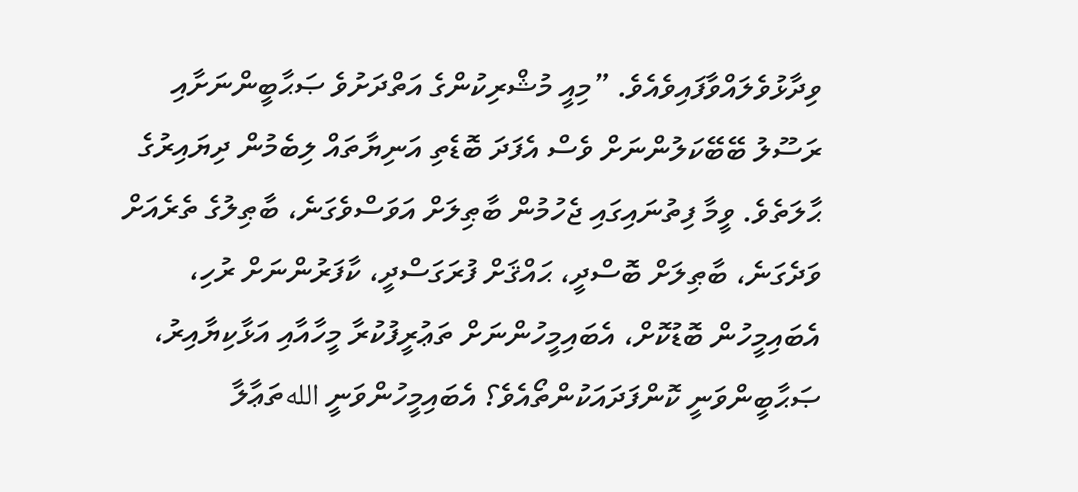ވިދާޅުވެލައްވާފައިވެއެވެ. ”މިއީ މުޝްރިކުންގެ އަތްދަށުވެ ޞަޙާބީންނަށާއި ރަސޫލު ބޭބޭކަލުންނަށް ވެސް އެފަދަ ބޮޑެތި އަނިޔާތައް ލިބެމުން ދިޔައިރުގެ ޙާލަތެވެ. ވީމާ ފިތުނައިގައި ޖެހުމުން ބާޠިލަށް އަވަސްވެގަނެ، ބާޠިލުގެ ތެރެއަށް ވަދެގަނެ، ބާޠިލަށް ބޮސްދީ، ޙައްޤަށް ފުރަގަސްދީ، ކާފަރުންނަށް ރުހި، އެބައިމީހުން ބޮޑުކޮށް، އެބައިމީހުންނަށް ތަޢުރީފުކުރާ މީހާއާއި އަޅާކިޔާއިރު، ޞަޙާބީންވަނީ ކޮންފަދައަކުންތޯއެވެ؟ އެބައިމީހުންވަނީ اللهތަޢާލާ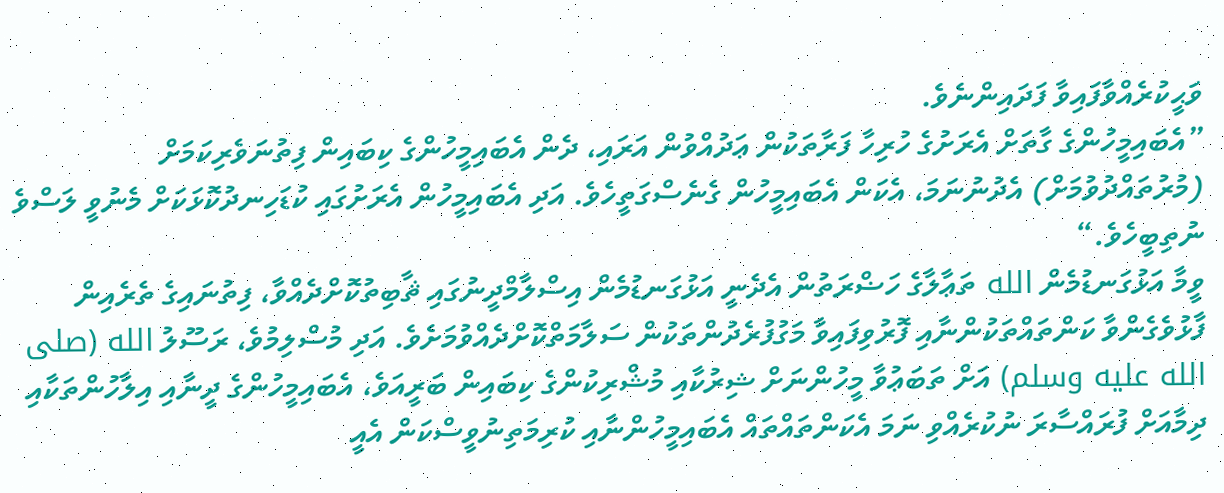ވަޙީކުރެއްވާފައިވާ ފަދައިންނެވެ.
”އެބައިމީހުންގެ ގާތަށް އެރަށުގެ ހުރިހާ ފަރާތަކުން ޢަދުއްވުން އަރައި، ދެން އެބައިމީހުންގެ ކިބައިން ފިތުނަވެރިކަމަށް (މުރުތައްދުވުމަށް) އެދުނުނަމަ، އެކަން އެބައިމީހުން ގެނެސްގަތީހެވެ. އަދި އެބައިމީހުން އެރަށުގައި ކުޑަހިނދުކޮޅަކަށް މެނުވީ ލަސްވެ ނުތިބީހެވެ.“
ވީމާ އަޅުގަނޑުމެން الله ތަޢާލާގެ ހަޟްރަތުން އެދެނީ އަޅުގަނޑުމެން އިސްލާމްދީނުގައި ޘާބިތުކޮށްދެއްވާ، ފިތުނައިގެ ތެރެއިން ފާޅުވެގެންވާ ކަންތައްތަކުންނާއި ފޮރުވިފައިވާ މަގުފުރެދުންތަކުން ސަލާމަތްކޮށްދެއްވުމަށެވެ. އަދި މުސްލިމުވެ، ރަސޫލު الله (صلى الله عليه وسلم) އަށް ތަބަޢުވާ މީހުންނަށް ޝިރުކާއި މުޝްރިކުންގެ ކިބައިން ބަރީއަވެ، އެބައިމީހުންގެ ދީނާއި އިލާހުންތަކާއި ދިމާއަށް ފުރައްސާރަ ނުކުރެއްވި ނަމަ އެކަންތައްތައް އެބައިމީހުންނާއި ކުރިމަތިނުވީސްކަން އެއީ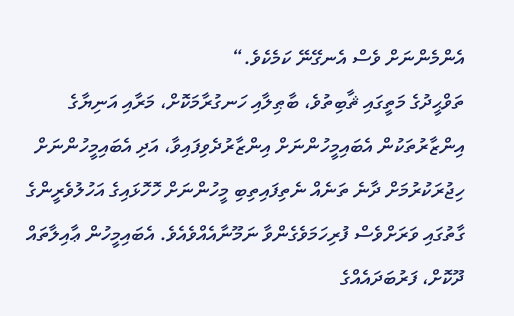އެންމެންނަށް ވެސް އެނގޭނޭ ކަމެކެވެ.“
ތަވްޙީދުގެ މަތީގައި ޘާބިތުވެ، ބާޠިލާއި ހަނގުރާމަކޮށް، މަރާއި އަނިޔާގެ އިންޒާރުތަކުން އެބައިމީހުންނަށް އިންޒާރުދެވިފައިވާ، އަދި އެބައިމީހުންނަށް ހިޖުރަކުރުމަށް ދާނެ ތަނެއް ނެތިފައިތިބި މީހުންނަށް ހޮހޮޅައިގެ އަހުލުވެރީންގެ ގާތުގައި ވަރަށްވެސް ފުރިހަމަވެގެންވާ ނަމޫނާއެއްވެއެވެ. އެބައިމީހުން ޢާއިލާތައް ދޫކޮށް، ފަރުބަދައެއްގެ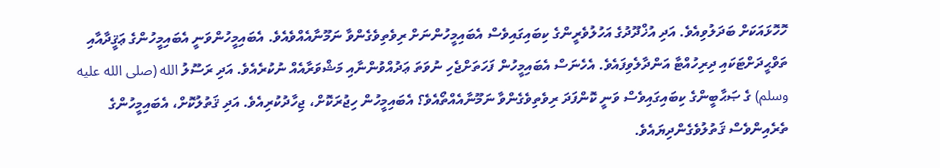ހޮހޮޅައަކަށް ބަދަލުވިއެވެ. އަދި އުޚްދޫދުގެ އަހުލުވެރީންގެ ކިބައިގައިވެސް އެބައިމީހުންނަށް ރިވެތިވެގެންވާ ނަމޫނާއެއްވެއެވެ. އެބައިމީހުންވަނީ އެބައިމީހުންގެ ޢަޤީދާއާއި ތަވްޙީދަށްޓަކައި ދިރިހުއްޓާ އަންދާލެވިފައެވެ. އެހެނަސް އެބައިމީހުން ފަހަތަށްޖެހި ނުވަތަ ޢަދުއްވުންނާއި މަޝްވަރާއެއް ނުކުރެއެވެ. އަދި ރަސޫލު الله (صلى الله عليه وسلم) ގެ ޞަޙާބީންގެ ކިބައިގައިވެސް ވަނީ ކޮންފަދަ ރިވެތިވެގެންވާ ނަމޫނާއެއްތޯއެވެ؟ އެބައިމީހުން ހިޖުރަކޮށް، ޖިހާދުކުރިއެވެ. އަދި ޤަތުލުކޮށް، އެބައިމީހުންގެ ތެރެއިންވެސް ޤަތުލުވެގެންދިޔައެވެ.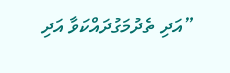”އަދި ތެދުމަގުދައްކަވާ އަދި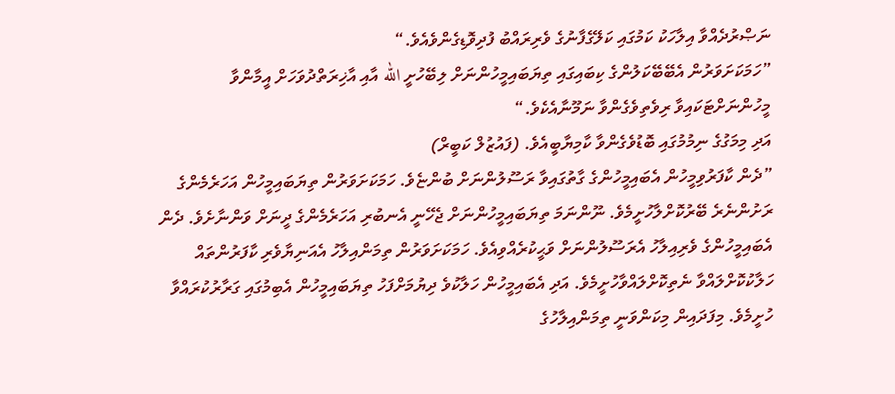ނަޞްރުދެއްވާ އިލާހަކު ކަމުގައި ކަލޭގެފާނުގެ ވެރިރައްބު ފުދިވޮޑިގެންވެއެވެ.“
”ހަމަކަށަވަރުން އެބޭބޭކަލުންގެ ކިބައިގައި ތިޔަބައިމީހުންނަށް ލިބޭހުށީ الله އާއި އާޚިރަތްދުވަހަށް އީމާންވާ މީހުންނަށްޓަކައިވާ ރިވެތިވެގެންވާ ނަމޫނާއެކެވެ.“
އަދި މިމަގުގެ ނިމުމުގައި ބޮޑުވެގެންވާ ކާމިޔާބީއެވެ. (ފައުޒުލް ކަބީރް)
”ދެން ކާފަރުވިމީހުން އެބައިމީހުންގެ ގާތުގައިވާ ރަސޫލުންނަށް ބުންޏެވެ. ހަމަކަށަވަރުން ތިޔަބައިމީހުން އަހަރެމެންގެ ރަށުންނެރެ ބޭރުކޮށްލާހުށީމެވެ. ނޫންނަމަ ތިޔަބައިމީހުންނަށް ޖެހޭނީ އެނބުރި އަހަރެމެންގެ ދީނަށް ވަންނާށެވެ. ދެން އެބައިމީހުންގެ ވެރިއިލާހު އެރަސޫލުންނަށް ވަޙީކުރެއްވިއެވެ. ހަމަކަށަވަރުން ތިމަންއިލާހު އެއަނިޔާވެރި ކާފަރުންތައް ހަލާކުކޮށްލައްވާ ނެތިކޮށްލައްވާހުށީމެވެ. އަދި އެބައިމީހުން ހަލާކުވެ ދިޔުމަށްފަހު ތިޔަބައިމީހުން އެބިމުގައި ގަރާރުކުރައްވާ ހުށީމެވެ. މިފަދައިން މިކަންވަނީ ތިމަންއިލާހުގެ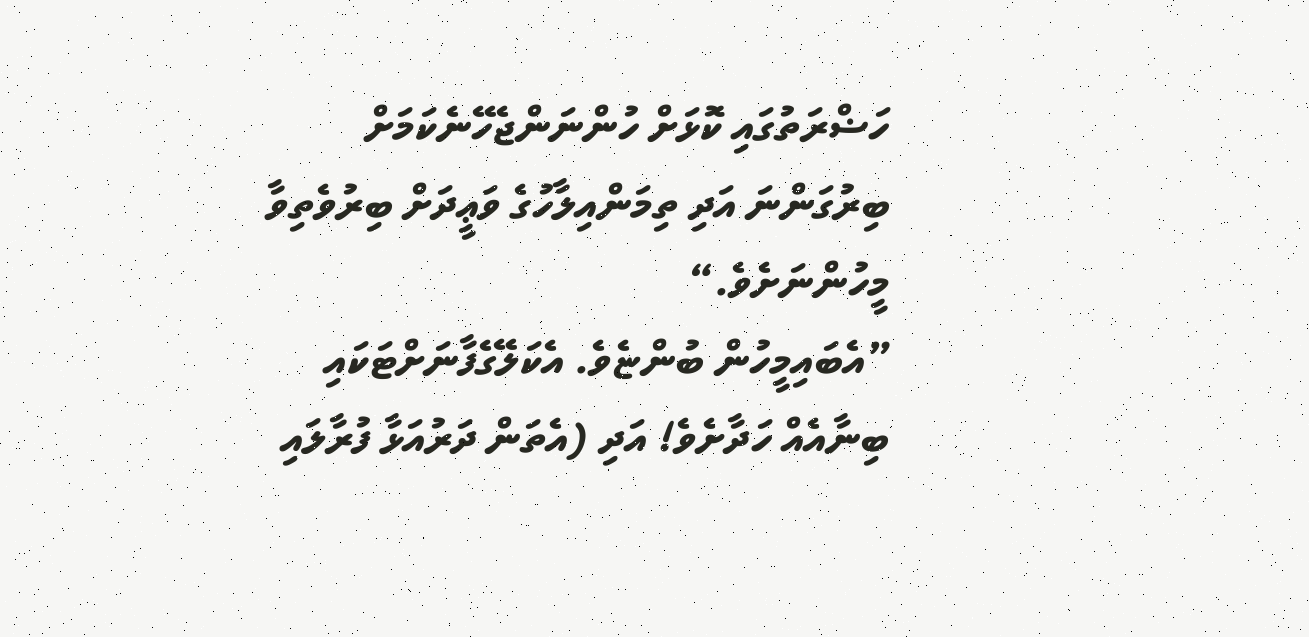ހަޟްރަތުގައި ކޮޅަށް ހުންނަންޖެހޭނެކަމަށް ބިރުގަންނަ އަދި ތިމަންއިލާހުގެ ވަޢީދަށް ބިރުވެތިވާ މީހުންނަށެވެ.“
”އެބައިމީހުން ބުންޏެވެ. އެކަލޭގެފާނަށްޓަކައި ބިނާއެއް ހަދާށެވެ! އަދި (އެތަން ދަރުއަޅާ ފުރާލައި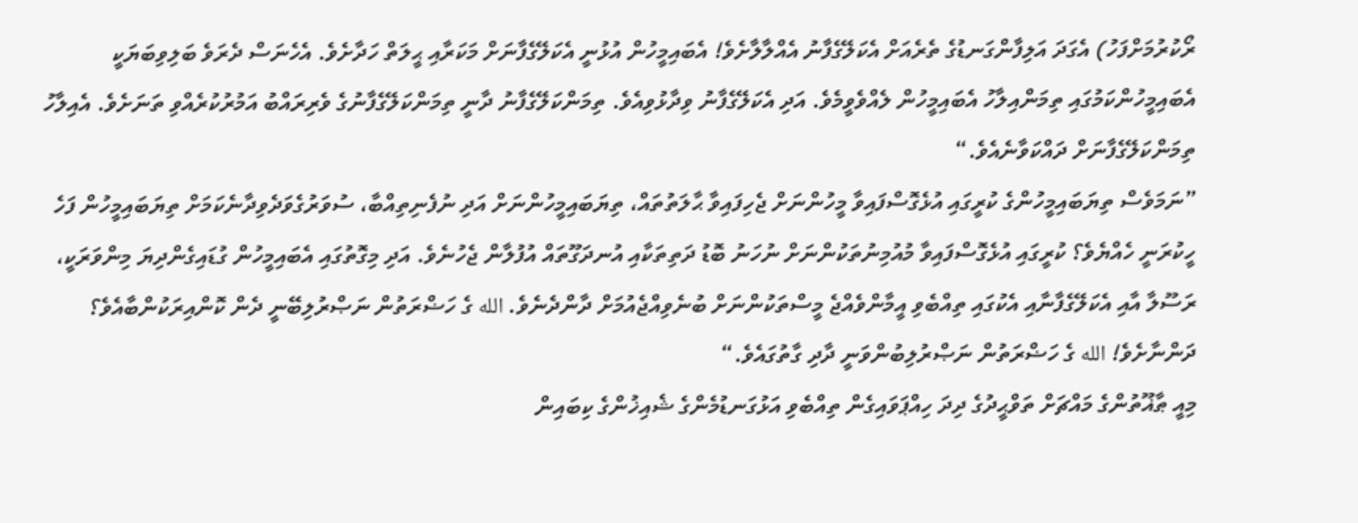ރޯކުރުމަށްފަހު) އެގަދަ އަލިފާންގަނޑުގެ ތެރެއަށް އެކަލޭގެފާނު އެއްލާލާށެވެ! އެބައިމީހުން އުޅުނީ އެކަލޭގެފާނަށް މަކަރާއި ޙީލަތް ހަދާށެވެ. އެހެނަސް ދެރަވެ ބަލިވިބަޔަކީ އެބައިމީހުންކަމުގައި ތިމަންއިލާހު އެބައިމީހުން ލެއްވެވީމެވެ. އަދި އެކަލޭގެފާނު ވިދާޅުވިއެވެ. ތިމަންކަލޭގެފާނު ދާނީ ތިމަންކަލޭގެފާނުގެ ވެރިރައްބު އަމުރުކުރެއްވި ތަނަށެވެ. އެއިލާހު ތިމަންކަލޭގެފާނަށް ދައްކަވާނެއެވެ.“
”ނަމަވެސް ތިޔަބައިމީހުންގެ ކުރީގައި އުޅެގޮސްފައިވާ މީހުންނަށް ޖެހިފައިވާ ޙާލަތުތައް، ތިޔަބައިމީހުންނަށް އަދި ނުފެނިތިއްބާ، ސުވަރުގެވަދެވިދާނެކަމަށް ތިޔަބައިމީހުން ފަހެ ހީކުރަނީ ހެއްޔެވެ؟ ކުރީގައި އުޅެގޮސްފައިވާ މުއުމިނުތަކުންނަށް ނުހަނު ބޮޑު ދަތިތަކާއި އުނދަގޫތައް އުފުލާން ޖެހުނެވެ. އަދި މިގޮތުގައި އެބައިމީހުން ގުޑައިގެންދިޔަ މިންވަރަކީ، ރަސޫލާ އާއި އެކަލޭގެފާނާއި އެކުގައި ތިއްބެވި އީމާންވެއްޖެ މީސްތަކުންނަށް ބުނެވިއްޖެއުމަށް ދާންދެނެވެ. الله ގެ ހަޟްރަތުން ނަޞްރުލިބޭނީ ދެން ކޮންއިރަކުންބާއެވެ؟ ދަންނާށެވެ! الله ގެ ހަޟްރަތުން ނަޞްރުލިބުންވަނީ ދާދި ގާތުގައެވެ.“
މިއީ ޠާޣޫތުންގެ މައްޗަށް ތަވްޙީދުގެ ދިދަ ހިއްޕަވައިގެން ތިއްބެވި އަޅުގަނޑުމެންގެ ޝެއިޚުންގެ ކިބައިން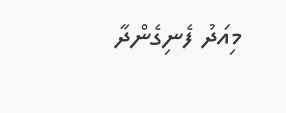މިއަދު ފެނިގެންދާ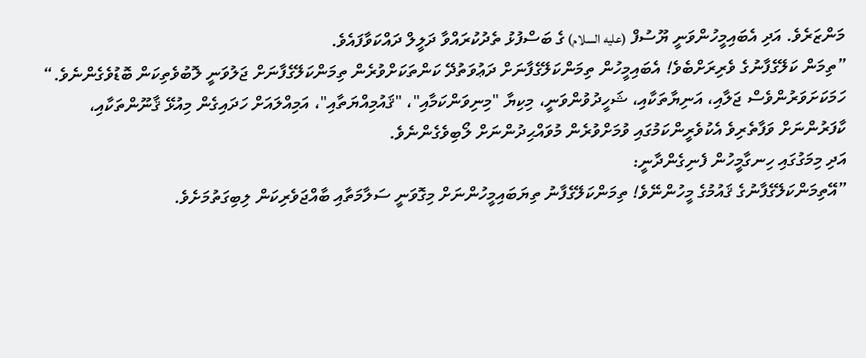މަންޒަރެވެ. އަދި އެބައިމީހުންވަނީ ޔޫސުފް (عليه السلام) ގެ ބަސްފުޅު ތެދުކުރައްވާ ދަލީލް ދައްކަވާފައެވެ.
”ތިމަން ކަލޭގެފާނުގެ ވެރިރަށްބެވެ! އެބައިމީހުން ތިމަންކަލޭގެފާނަށް ދަޢުވަތުދޭ ކަންތަކަށްވުރެން ތިމަންކަލޭގެފާނަށް ޖަލުވަނީ ލޮބުވެތިކަން ބޮޑުވެގެންނެވެ.“
ހަމަކަށަވަރުންވެސް ޖަލާއި، އަނިޔާތަކާއި، ޝަހީދުވުންވަނީ، މިކިޔާ "މިނިވަންކަމާއި"، "ޤައުމިއްޔަތާއި"، އަމިއްލައަށް ހަދައިގެން މިއުޅޭ ޤާނޫންތަކާއި، ކާފަރުންނަށް ވަފާތެރިވެ އެކުވެރީންކަމުގައި ވުމަށްވުރެން މުވައްޙިދުންނަށް ލޯބިވެގެންނެވެ.
އަދި މިމަގުގައި ހިނގާމީހުން ފެނިގެންދާނީ:
”އޭތިމަންކަލޭގެފާނުގެ ޤައުމުގެ މީހުންނޭވެ! ތިމަންކަލޭގެފާނު ތިޔަބައިމީހުންނަށް މިގޮވަނީ ސަލާމަތާއި ބާއްޖަވެރިކަން ލިބިގަތުމަށެވެ.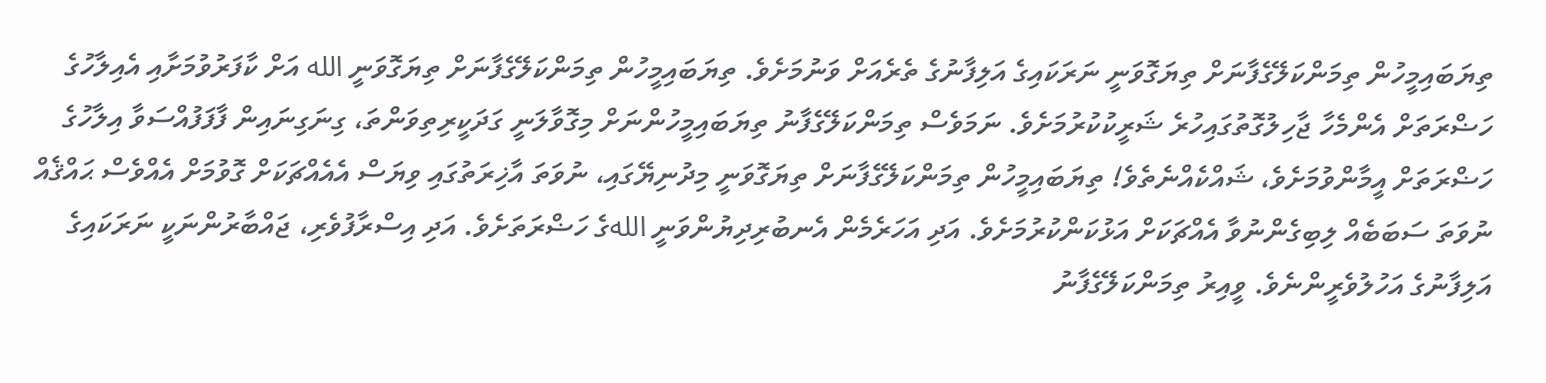ތިޔަބައިމީހުން ތިމަންކަލޭގެފާނަށް ތިޔަގޮވަނީ ނަރަކައިގެ އަލިފާނުގެ ތެރެއަށް ވަނުމަށެވެ. ތިޔަބައިމީހުން ތިމަންކަލޭގެފާނަށް ތިޔަގޮވަނީ الله އަށް ކާފަރުވުމަށާއި އެއިލާހުގެ ހަޟްރަތަށް އެންމެހާ ޖާހިލުގޮތުގައިހުރެ ޝަރީކުކުރުމަށެވެ. ނަމަވެސް ތިމަންކަލޭގެފާނު ތިޔަބައިމީހުންނަށް މިގޮވާލަނީ ގަދަކީރިތިވަންތަ، ގިނަގިނައިން ފާފަފުއްސަވާ އިލާހުގެ ހަޟްރަތަށް އީމާންވުމަށެވެ، ޝައްކެއްނެތެވެ! ތިޔަބައިމީހުން ތިމަންކަލޭގެފާނަށް ތިޔަގޮވަނީ މިދުނިޔޭގައި، ނުވަތަ އާޚިރަތުގައި ވިޔަސް އެއެއްޗަކަށް ގޮވުމަށް އެއްވެސް ޙައްޤެއް ނުވަތަ ސަބަބެއް ލިބިގެންނުވާ އެއްޗަކަށް އަޅުކަންކުރުމަށެވެ. އަދި އަހަރެމެން އެނބުރިދިޔުންވަނީ اللهގެ ހަޟްރަތަށެވެ. އަދި އިސްރާފުވެރި، ޖައްބާރުންނަކީ ނަރަކައިގެ އަލިފާނުގެ އަހުލުވެރީންނެވެ. ވީއިރު ތިމަންކަލޭގެފާނު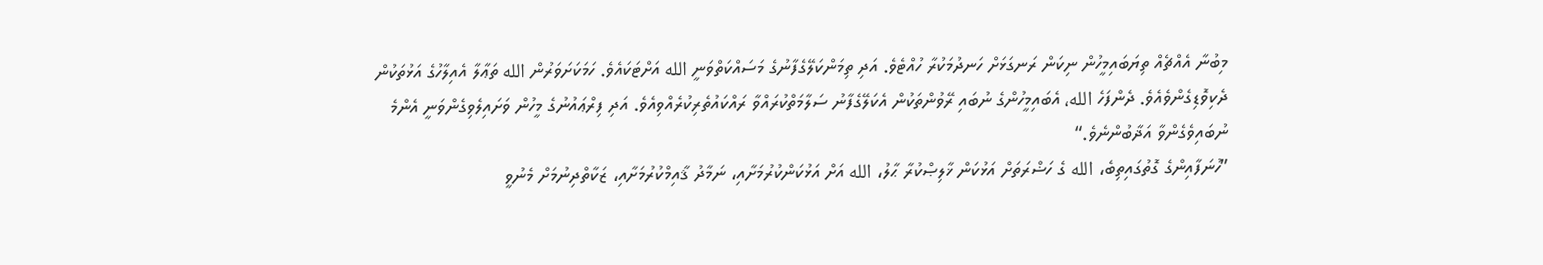މިބުނާ އެއްޗެއް ތިޔަބައިމީހުން ނިކަން ރަނގަޅަށް ހަނދުމަކުރާ ހުއްޓެވެ. އަދި ތިމަންކަލޭގެފާނުގެ މަސައްކަތްވަނީ الله އަށްޓަކައެވެ. ހަމަކަށަވަރުން الله ތަޢާލާ އެއިލާހުގެ އަޅުތަކުން ދެކިވޮޑިގެންވެއެވެ. ދެންފަހެ الله، އެބައިމީހުންގެ ނުބައި ރޭވުންތަކުން އެކަލޭގެފާނު ސަލާމަތްކުރައްވާ ރައްކައުތެރިކުރެއްވިއެވެ. އަދި ފިރްޢައުނުގެ މީހުން ވަށައިލެވިގެންވަނީ އެންމެ ނުބައިވެގެންވާ އަޛާބުންނެވެ.“
”ހުނަފާއިންގެ ގޮތުގައިތިބެ، الله ގެ ހަޟްރަތަށް އަޅުކަން ޚާލިޞްކުރާ ޙާލު، الله އަށް އަޅުކަންކުރުމަށާއި، ނަމާދު ޤާއިމްކުރުމަށާއި، ޒަކާތްދިނުމަށް މެނުވީ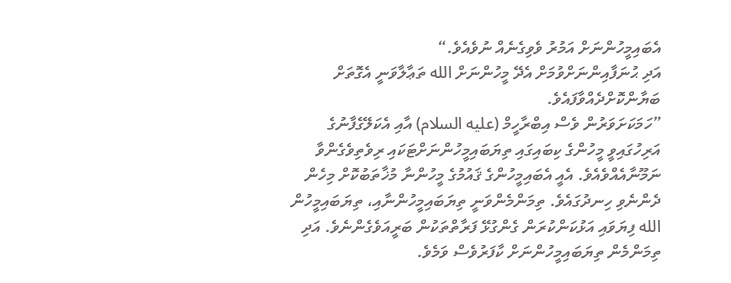އެބައިމީހުންނަށް އަމުރު ވެވިގެނެއް ނުވެއެވެ.“
އަދި ޙުނަފާއިންނަށްވުމަށް އެދޭ މީހުންނަށް الله ތަޢާލާވަނީ އެގޮތަށް ބަޔާންކޮށްދެއްވާފައެވެ.
”ހަމަކަށަވަރުން ވެސް އިބްރާހީމް (عليه السلام) އާއި އެކަލޭގެފާނުގެ އަރިހުގައިވީ މީހުންގެ ކިބައިގައި ތިޔަބައިމީހުންނަށްޓަކައި ރިވެތިވެގެންވާ ނަމޫނާއެއްވެއެވެ. އެއީ އެބައިމީހުންގެ ޤައުމުގެ މީހުންނާ މުޚާތަބުކޮށް މިހެން ދެންނެވި ހިނދުގައެވެ. ތިމަންމެންވަނީ ތިޔަބައިމީހުންނާއި، ތިޔަބައިމީހުން الله ފިޔަވައި އަޅުކަންކުރަން ގެންގުޅޭ ފަރާތްތަކުން ބަރީއަވެގެންނެވެ. އަދި ތިމަންމެން ތިޔަބައިމީހުންނަށް ކާފަރުވެސް ވަމެވެ.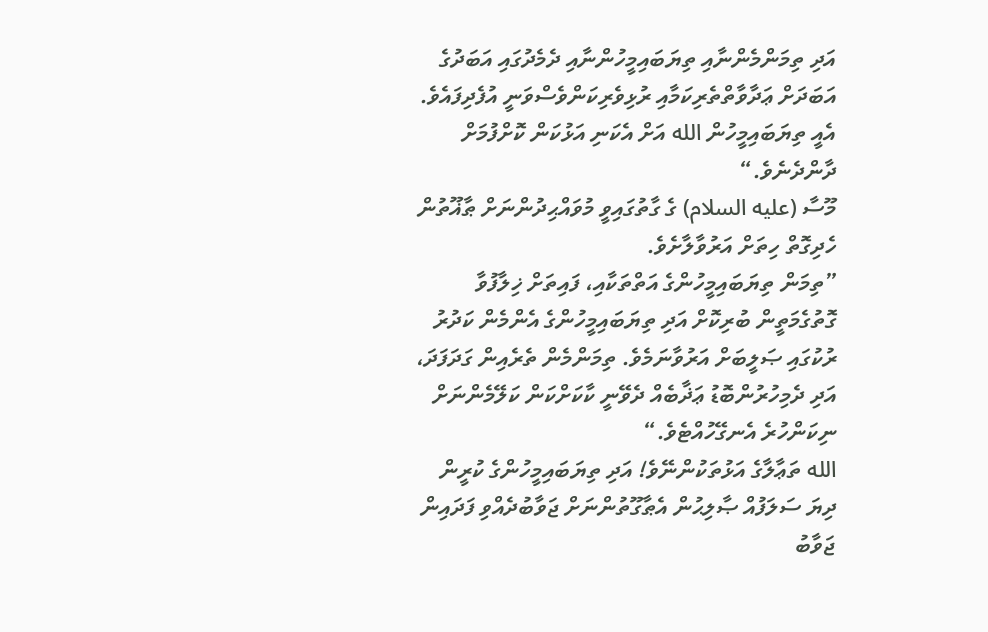އަދި ތިމަންމެންނާއި ތިޔަބައިމީހުންނާއި ދެމެދުގައި އަބަދުގެ އަބަދަށް ޢަދާވާތްތެރިކަމާއި ރުޅިވެރިކަންވެސްވަނީ އުފެދިފައެވެ. އެއީ ތިޔަބައިމީހުން الله އަށް އެކަނި އަޅުކަން ކޮށްފުމަށް ދާންދެނެވެ.“
މޫސާ (عليه السلام) ގެ ގާތުގައިވީ މުވައްޙިދުންނަށް ޠާޣޫތުން ހެދިގޮތް ހިތަށް އަރުވާލާށެވެ.
”ތިމަން ތިޔަބައިމީހުންގެ އަތްތަކާއި، ފައިތަށް ޚިލާފުވާ ގޮތުގެމަތީން ބުރިކޮށް އަދި ތިޔަބައިމީހުންގެ އެންމެން ކަދުރު ރުކުގައި ޞަލީބަށް އަރުވާނަމެވެ. ތިމަންމެން ތެރެއިން ގަދަފަދަ، އަދި ދެމިހުރުންބޮޑު ޢަޛާބެއް ދެވޭނީ ކާކަށްކަން ކަލޭމެންނަށް ނިކަންހުރެ އެނގޭހުއްޓެވެ.“
الله ތަޢާލާގެ އަޅުތަކުންނޭވެ! އަދި ތިޔަބައިމީހުންގެ ކުރީން ދިޔަ ސަލަފުއް ޞާލިޙުން އެޠާގޫތުންނަށް ޖަވާބުދެއްވި ފަދައިން ޖަވާބު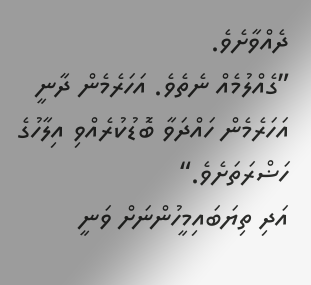ދެއްވާށެވެ.
”ގެއްލުމެއް ނެތެވެ. އަހަރެމެން ދާނީ އަހަރެމެން ހައްދަވާ ބޮޑުކުރެއްވި އިލާހުގެ ހަޟްރަތަށެވެ.“
އަދި ތިޔަބައިމީހުންނަށް ވަނީ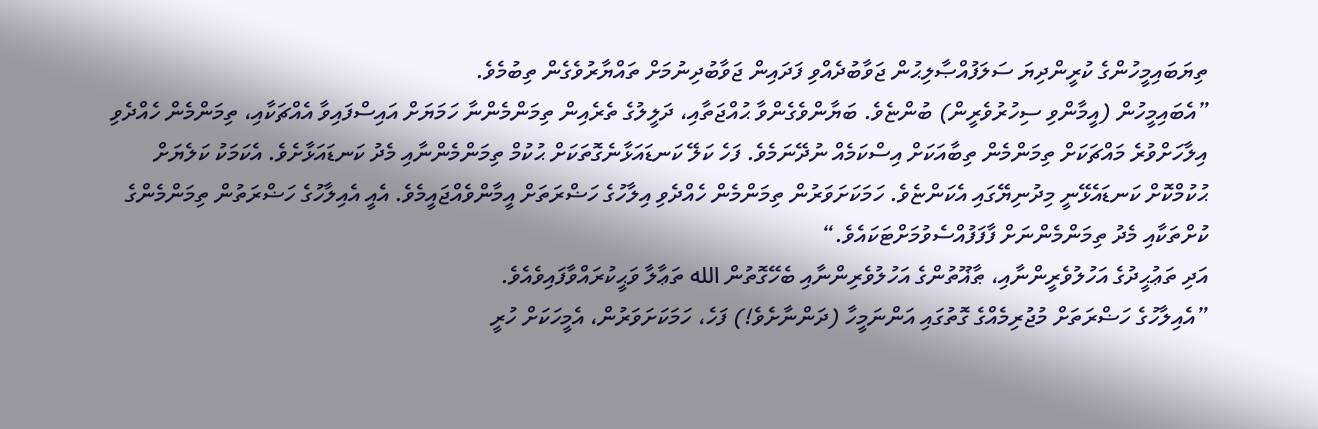ތިޔަބައިމީހުންގެ ކުރީންދިޔަ ސަލަފުއްޞާލިޙުން ޖަވާބުދެއްވި ފަދައިން ޖަވާބުދިނުމަށް ތައްޔާރުވެގެން ތިބުމެވެ.
”އެބައިމީހުން (އީމާންވި ސިހުރުވެރީން) ބުންޏެވެ. ބަޔާންވެގެންވާ ޙުއްޖަތާއި، ދަލީލުގެ ތެރެއިން ތިމަންމެންނާ ހަމަޔަށް އައިސްފައިވާ އެއްޗަކާއި، ތިމަންމެން ހެއްދެވި އިލާހަށްވުރެ މައްޗަކަށް ތިމަންމެން ތިބާއަކަށް އިސްކަމެއް ނުދޭނަމެވެ. ފަހެ ކަލޭ ކަނޑައަޅާނެގޮތަކަށް ޙުކުމް ތިމަންމެންނާއި މެދު ކަނޑައަޅާށެވެ. އެކަމަކު ކަލެޔަށް ޙުކުމްކޮށް ކަނޑައެޅޭނީ މިދުނިޔޭގައި އެކަންޏެވެ. ހަމަކަށަވަރުން ތިމަންމެން ހެއްދެވި އިލާހުގެ ހަޟްރަތަށް އީމާންވެއްޖައީމެވެ. އެއީ އެއިލާހުގެ ހަޟްރަތުން ތިމަންމެންގެ ކުށްތަކާއި މެދު ތިމަންމެންނަށް ފާފަފުއްސެވުމަށްޓަކައެވެ.“
އަދި ތަޢުޙީދުގެ އަހުލުވެރީންނާއި، ޠާޣޫތުންގެ އަހުލުވެރިންނާއި ބެހޭގޮތުން الله ތަޢާލާ ވަޙީކުރައްވާފައިވެއެވެ.
”އެއިލާހުގެ ހަޟްރަތަށް މުޖުރިމެއްގެ ގޮތުގައި އަންނަމީހާ (ދަންނާށެވެ!) ފަހެ، ހަމަކަށަވަރުން، އެމީހަކަށް ހުރީ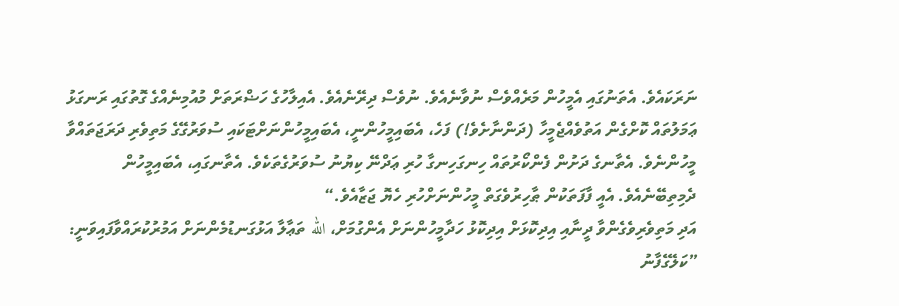ނަރަކައެވެ. އެތަނުގައި އެމީހުން މަރެއްވެސް ނުވާނެއެވެ. ނުވެސް ދިރޭނެއެވެ. އެއިލާހުގެ ހަޟްރަތަށް މުއުމިނެއްގެ ގޮތުގައި ރަނގަޅު ޢަމަލުތައް ކޮށްގެން އަތުވެއްޖެމީހާ (ދަންނާށެވެ!) ފަހެ، އެބައިމީހުންނީ، އެބައިމީހުންނަށްޓަކައި ސުވަރުގޭގެ މަތިވެރި ދަރަޖަތައްވާ މީހުންނެވެ. އެތާނގެ ދަށުން ފެންކޯރުތައް ހިނގަހިނގާ ހުރި ޢަދްނޭ ކިޔުނު ސުވަރުގެތަކެވެ. އެތާނގައި، އެބައިމީހުން ދެމިތިބޭނެއެވެ. އެއީ ފާފަތަކުން ޠާހިރުވެގަތް މީހުންނަށްހުރި ހެޔޮ ޖަޒާއެވެ.“
އަދި މަތިވެރިވެގެންވާ ދީނާއި އިދިކޮޅަށް އިދިކޮޅު ހަދާމީހުންނަށް އެންގުމަށް، الله ތަޢާލާ އަޅުގަނޑުމެންނަށް އަމުރުކުރައްވާފައިވަނީ:
”ކަލޭގެފާނު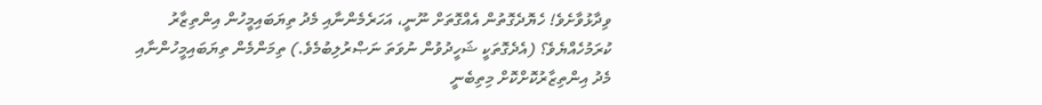ވިދާޅުވާށެވެ! ހެޔޮދެގޮތުން އެއްގޮތަށް ނޫނީ، އަހަރެމެންނާއި މެދު ތިޔަބައިމީހުން އިންތިޒާރު ކުރަމުހެއްޔެވެ؟ (އެދެގޮތަކީ ޝަހީދުވުން ނުވަތަ ނަޞްރުލިބުމެވެ.) ތިމަންމެން ތިޔަބައިމީހުންނާއި މެދު އިންތިޒާރުކޮށްކޮށް މިތިބެނީ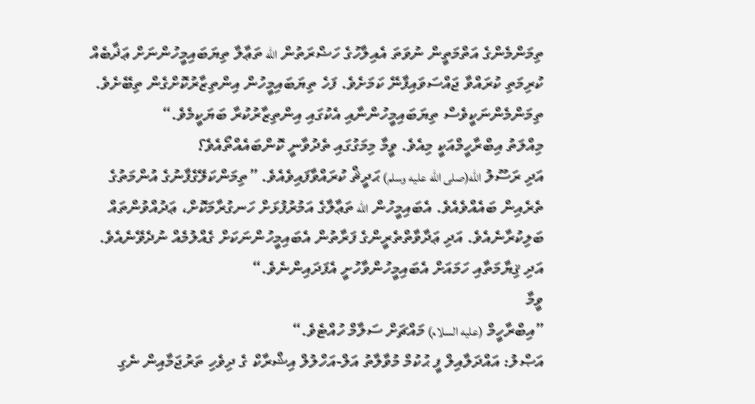ތިމަންމެންގެ އަތްމަތީން ނުވަތަ އެއިލާހުގެ ހަޟްރަތުން الله ތަޢާލާ ތިޔަބައިމީހުންނަށް ޢަޛާބެއް ކުރިމަތި ކުރައްވާ ޖައްސަވައިފާނޭ ކަމަށެވެ. ފަހެ ތިޔަބައިމީހުން އިންތިޒާރުކޮށްގެން ތިބޭށެވެ. ތިމަންމެންނަކީވެސް ތިޔަބައިމީހުންނާއި އެކުގައި އިންތިޒާރުކުރާ ބަޔަކީމެވެ.“
މިއްލަތު އިބްރާހީމްއަކީ މިއެވެ. ވީމާ މިމަގުގައި ތެދުވާނީ ކޮންބައެއްތޯއެވެ؟
އަދި ރަސޫލު الله(صلى الله عليه وسلم) ޙަދީޘް ކުރައްވާފައިވެއެވެ. ”ތިމަންކަލޭގެފާނުގެ އުންމަތުގެ ތެރެއިން ބައެއްވެއެވެ. އެބައިމީހުން الله ތަޢާލާގެ އަމުރުފުޅަށް ހަނގުރާމަކޮށް، ޢަދުއްވުންތައް ބަލިކުރާނެއެވެ. އަދި ޢަދާވާތްތެރީންގެ ފަރާތުން އެބައިމީހުންނަކަށް ގެއްލުމެއް ނުދެވޭނެއެވެ. އަދި ޤިޔާމަތާއި ހަމައަށް އެބައިމީހުންވާހުށީ އެފަދައިންނެވެ.“
ވީމާ
”އިބްރާހީމް (عليه السلام) މައްޗަށް ސަލާމް ހުއްޓެވެ.“
އަޞްލު: އައްދަލާއިލް ފީ ޙުކުމް މުވާލާތު އަލް-އަހްލުލް އިޝްރާކް ގެ ދިވެހި ތަރުޖަމާއިން ނެގި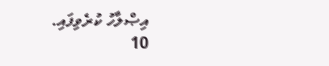އިޞްލާހު ކުރެވިފައި.
10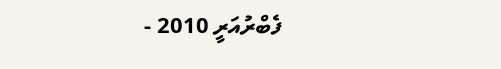ފެބްރުއަރީ 2010 -